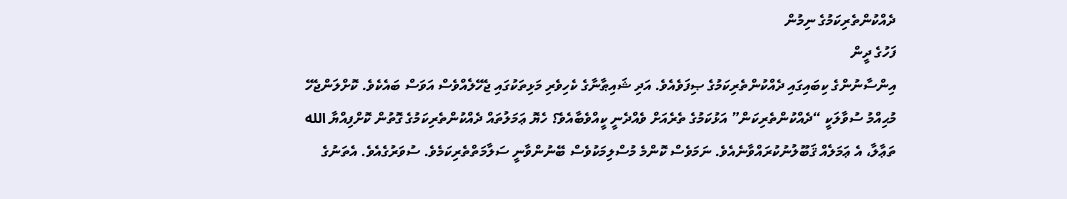ދެއްކުންތެރިކަމުގެ ނިމުން
ފަހުގެ ދީން
އިންސާނުންގެ ކިބައިގައި ދެއްކުންތެރިކަމުގެ ޞިފަވެއެވެ. އަދި ޝައިޠާނާގެ ކެހިވެރި މަޅިތަކުގައި ޖެހޭލެއްވެސް އަވަސް ބައެކެވެ. ކޮށްލަންޖެހޭ މުޙިއްމު ސުވާލަކީ “ދެއްކުންތެރިކަން” އަޅުކަމުގެ ތެރެއަށް ވެއްދެނީ ކީއްވެބާއެވެ؟ ހެޔޮ ޢަމަލުތައް ދެއްކުންތެރިކަމުގެ ގޮތުން ކޮށްފިއްޔާ الله ތަޢާލާ، އެ ޢަމަލެއް ޤަބޫލުނުކުރައްވާނެއެވެ. ނަމަވެސް ކޮންމެ މުސްލިމަކުވެސް ބޭނުންވާނީ ސަލާމަތްތެރިކަމެވެ. ސުވަރުގެއެވެ. އެތަނުގެ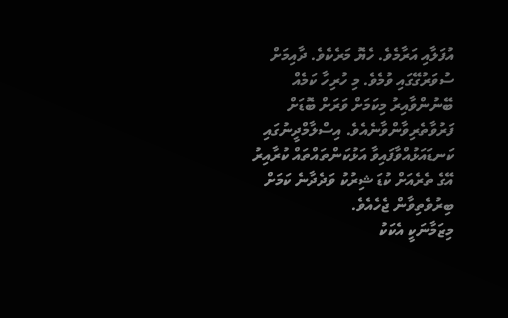އުފަލާއި އަރާމެވެ. ހެޔޮ މަރެކެވެ. ދާއިމަށް ސުވަރުގޭގައި ވުމެވެ. މި ހުރިހާ ކަމެއް ބޭނުންވާއިރު މިކަމަށް ވަރަށް ބޮޑަށް ފަރުވާތެރިވާންވާނެއެވެ. އިސްލާމްދީނުގައި ކަނޑައަޅުއްވާފައިވާ އަޅުކަންތައްތައް ކުރާއިރު އޭގެ ތެރެއަށް ކުޑަ ޝިރުކު ވަދެދާނެ ކަމަށް ބިރުވެތިވާން ޖެހެއެވެ.
މިޒަމާނަކީ އެކަކު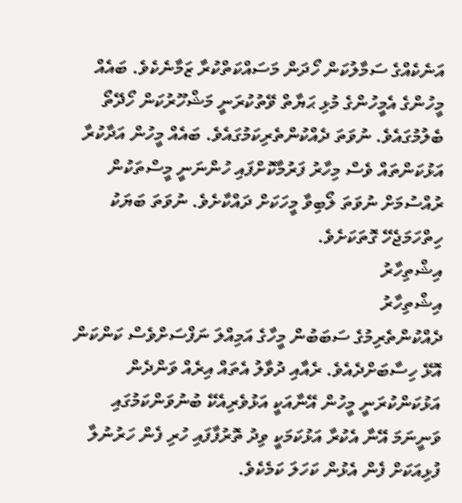އަނެކެއްގެ ސަމާލުކަން ހޯދަން މަސައްކަތްކުރާ ޒަމާނެކެވެ. ބައެއް މީހުންގެ އެމީހުންގެ މުޅި ޙަޔާތް ވޭތުކުރަނީ މަޝްހޫރުކަން ހޯދޭތޯ ބެލުމުގައެވެ. ނުވަތަ ދެއްކުންތެރިކަމުގައެވެ. ބައެއް މީހުން އަދާކުރާ އަޅުކަންތައް ވެސް މިހާރު ފަރުމާކޮށްފައި ހުންނަނީ މީސްތަކުން ރުއްސުމަށް ނުވަތަ ލޯބިވާ މީހަކަށް ދައްކާށެވެ. ނުވަތަ ބަޔަކު ހިތްހަމަޖެހޭ ގޮތަކަށެވެ.
އިޝްތިހާރު
އިޝްތިހާރު
ދެއްކުންތެރިމުގެ ސަބަބުން މީހާގެ އަމިއްލަ ނަފްސަށްވެސް ކަންކަން އޮޅޭ ހިސާބަށްދެއެވެ. ރެއާއި ދުވާލު އެތައް އިރެއް ވަންދެން އަޅުކަންކުރަނީ މީހުން އޭނާއަކީ އަޅުވެރިއެކޭ ބުނުވަންކަމުގައި ވަނީނަމަ އޭނާ އެކުރާ އަޅުކަމަކީ ވިދު ތޮރުފާފައި ހުރި ފެން ހަރުނުލާ ފުޅިއަކަށް ފެން އެޅުން ކަހަލަ ކަމެކެވެ.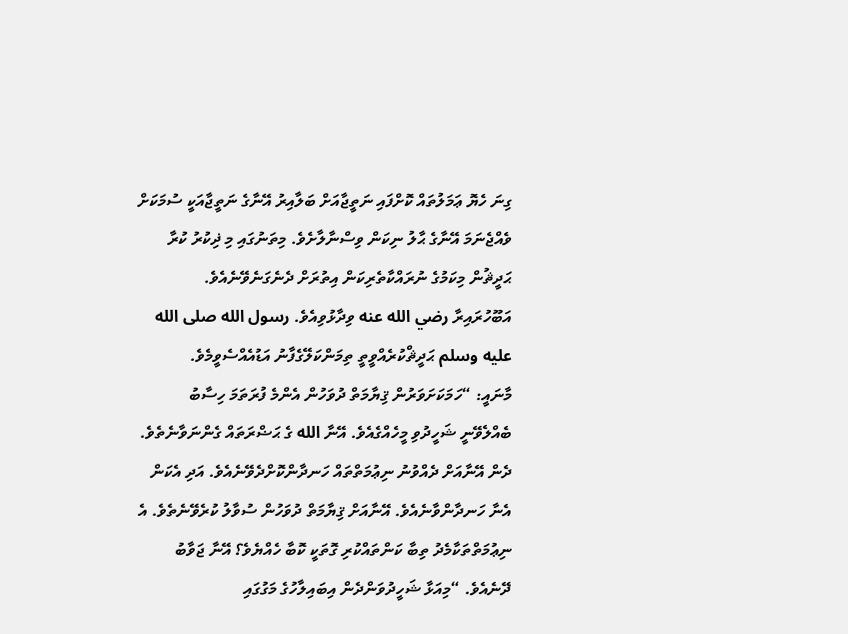ގިނަ ހެޔޮ ޢަމަލުތައް ކޮށްފައި ނަތީޖާއަށް ބަލާއިރު އޭނާގެ ނަތީޖާއަކީ ސުމަކަށް ވެއްޖެނަމަ އޭނާގެ ޙާލު ނިކަން ވިސްނާލާށެވެ. މިތަނުގައި މި ޛިކުރު ކުރާ ޙަދީޘުން މިކަމުގެ ނުރައްކާތެރިކަން އިތުރަށް ދެނެގަނެވޭނެއެވެ.
އަބޫހުރައިރާ رضي الله عنه ވިދާޅުވިއެވެ. رسول الله صلى الله عليه وسلم ޙަދީޘްކުރެއްވީތީ ތިމަންކަލޭގެފާނު އަޑުއެއްސެވީމެވެ.
މާނައީ: “ހަމަކަށަވަރުން ޤިޔާމަތް ދުވަހުން އެންމެ ފުރަތަމަ ހިސާބު ބެއްލެވޭނީ ޝަހީދުވި މީހެއްގެއެވެ. އޭނާ الله ގެ ޙަޟްރަތައް ގެންނަވާނެތެވެ. ދެން އޭނާއަށް ދެއްވުނު ނިޢުމަތްތައް ހަނދާންކޮށްދެވޭނެއެވެ. އަދި އެކަން އެނާ ހަނދާންވާނެއެވެ. އޭނާއަށް ޤިޔާމަތް ދުވަހުން ސުވާލު ކުރެވޭނެތެވެ. އެ ނިޢުމަތްތަކާމެދު ތިބާ ކަންތައްކުރި ގޮތަކީ ކޮބާ ހެއްޔެވެ؟ އޭނާ ޖަވާބު ދޭނެއެވެ. “މިއަޅާ ޝަހީދުވަންދެން އިބައިލާހުގެ މަގުގައި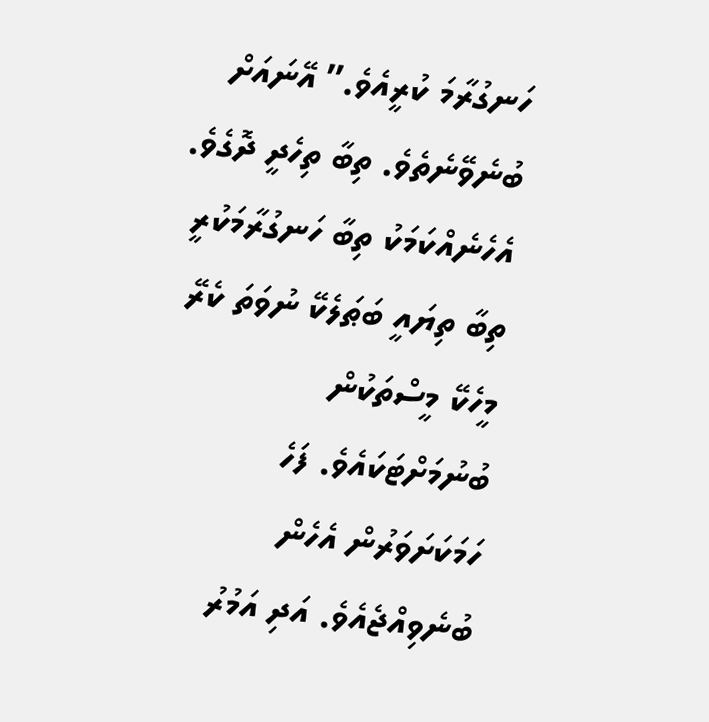ހަނގުރާމަ ކުރީއެވެ.” އޭނައަށް ބުނެވޭނެތެވެ. ތިބާ ތިހެދީ ދޮގެވެ. އެހެނެއްކަމަކު ތިބާ ހަނގުރާމަކުރީ ތިބާ ތިޔައީ ބަޠަލެކޭ ނުވަތަ ކެރޭ މީހެކޭ މީސްތަކުން ބުނުމަށްޓަކައެވެ. ފަހެ ހަމަކަށަވަރުން އެހެން ބުނެވިއްޖެއެވެ. އަދި އަމުރު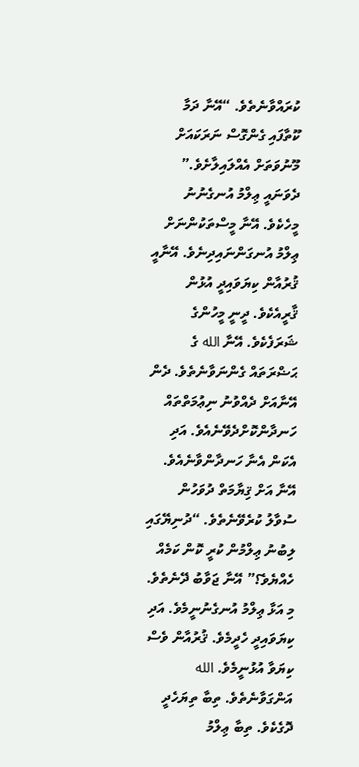ކުރައްވާނެތެވެ. “އޭނާ ދަމާ ކޫތާފައި ގެންގޮސް ނަރަކައަށް މޫނުވަތަށް އެއްލައިލާށެވެ.” ދެވަނައީ ޢިލްމު އުނގެނުނު މީހެކެވެ. އޭނާ މީސްތަކުންނަށް ޢިލްމު އުނގަންނައިދިނެވެ. އޭނާއީ ޤުރުއާން ކިޔަވައިދީ އުޅުން ޤާރީއެކެވެ. ދީނީ މީހުންގެ ޝަރަފެކެވެ. އޭނާ الله ގެ ޙަޟްރަތައް ގެންނަވާނެތެވެ. ދެން އޭނާއަށް ދެއްވުނު ނިޢުމަތްތައް ހަނދާންކޮށްދެވޭނެއެވެ. އަދި އެކަން އެނާ ހަނދާންވާނެއެވެ. އޭނާ އަށް ޤިޔާމަތް ދުވަހުން ސުވާލު ކުރެވޭނެތެވެ. “ދުނިޔޭގައި ލިބުނު ޢިލްމުން ކުރީ ކޮން ކަމެއް ހެއްޔެވެ؟” އޭނާ ޖަވާބު ދޭނެތެވެ. މި އަޅާ ޢިލްމު އުނގެނުނީމެވެ. އަދި ކިޔަވައިދީ ހެދީމެވެ. ޤުރުއާން ވެސް ކިޔަވާ އުޅުނީމެވެ. الله އަންގަވާނެތެވެ. ތިބާ ތިޔަހެދީ ދޮގެކެވެ. ތިބާ ޢިލްމު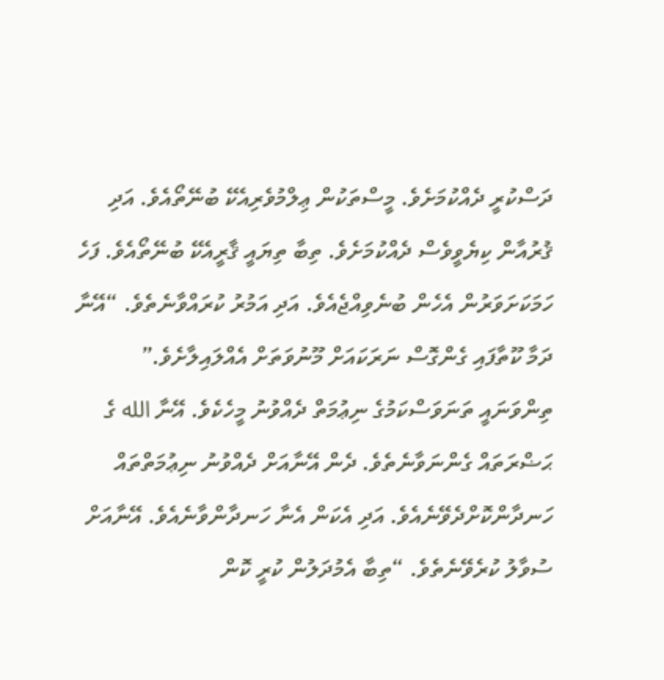ދަސްކުރީ ދެއްކުމަށެވެ. މީސްތަކުން ޢިލްމުވެރިއެކޭ ބުނޭތޯއެވެ. އަދި ޤުރުއާން ކިޔެވީވެސް ދެއްކުމަށެވެ. ތިބާ ތިޔައީ ޤާރީއެކޭ ބުނޭތޯއެވެ. ފަހެ ހަމަކަށަވަރުން އެހެން ބުނެވިއްޖެއެވެ. އަދި އަމުރު ކުރައްވާނެތެވެ. “އޭނާ ދަމާ ކޫތާފައި ގެންގޮސް ނަރަކައަށް މޫނުވަތަށް އެއްލައިލާށެވެ.” ތިންވަނައީ ތަނަވަސްކަމުގެ ނިޢުމަތް ދެއްވުނު މީހެކެވެ. އޭނާ الله ގެ ޙަޟްރަތައް ގެންނަވާނެތެވެ. ދެން އޭނާއަށް ދެއްވުނު ނިޢުމަތްތައް ހަނދާންކޮށްދެވޭނެއެވެ. އަދި އެކަން އެނާ ހަނދާންވާނެއެވެ. އޭނާއަށް ސުވާލު ކުރެވޭނެތެވެ. “ތިބާ އެމުދަލުން ކުރީ ކޮން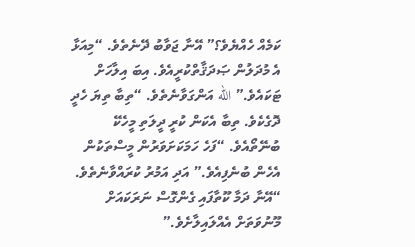ކަމެއް ހެއްޔެވެ؟” އޭނާ ޖަވާބު ދޭނެތެވެ. “މިއަޅާ އެ މުދަލުން ޞަދަޤާތްކުރީއެވެ. އިބަ އިލާހަށް ޓަކައެވެ.” الله އަންގަވާނެތެވެ. “ތިބާ ތިޔަ ހެދީ ދޮގެކެވެ. ތިބާ އެކަން ކުރީ ދީލަތި މީހެކޭ ބުނޭތޯއެވެ. “ފަހެ ހަމަކަށަވަރުން މީސްތަކުން އެހެން ބުނެފިއެވެ.” އަދި އަމުރު ކުރައްވާނެތެވެ. “އޭނާ ދަމާ ކޫތާފައި ގެންގޮސް ނަރަކައަށް މޫނުވަތަށް އެއްލައިލާށެވެ.”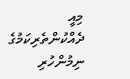މިއީ ދެއްކުންތެރިކަމުގެ ނިމުންހުރި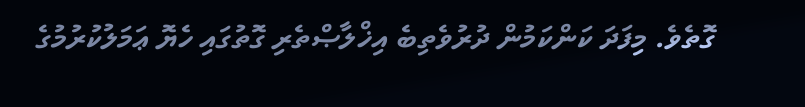ގޮތެވެ. މިފަދަ ކަންކަމުން ދުރުވެތިބެ އިޚްލާޞްތެރި ގޮތުގައި ހެޔޮ ޢަމަލުކުރުމުގެ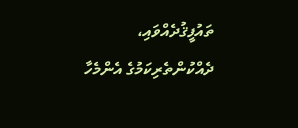ތައުފީޤުދެއްވައި، ދެއްކުންތެރިކަމުގެ އެންމެހާ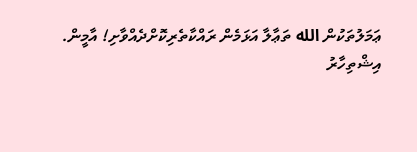ޢަމަލުތަކުން الله ތަޢާލާ އަޅަމެން ރައްކާތެރިކޮށްދެއްވާށި! އާމީން.
އިޝްތިހާރު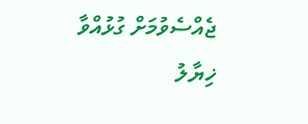ޖެއްސެވުމަށް ގުޅުއްވާ
ޚިޔާލު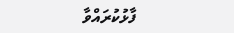ފާޅުކުރައްވާ